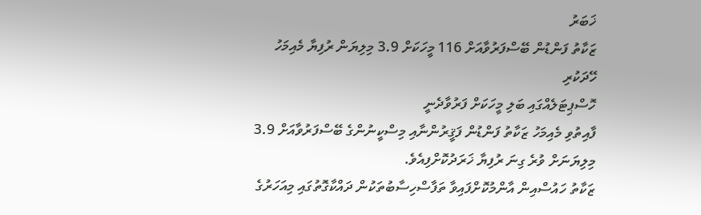ޚަބަރު
ޒަކާތު ފަންޑުން ބޭސްފަރުވާއަށް 116 މީހަކަށް 3.9 މިލިޔަން ރުފިޔާ މެއިމަހު ހޭދަކުރި
ހޮސްޕިޓަލެއްގައި ބަލި މީހަކަށް ފަރުވާދެނީ
ފާއިތުވި މެއިމަހު ޒަކާތު ފަންޑުން ފަޤީރުންނާއި މިސްކީނުންގެ ބޭސްފަރުވާއަށް 3.9 މިލިޔަނަށް ވުރެ ގިނަ ރުފިޔާ ޚަރަދުކޮށްފިއެވެ.
ޒަކާތު ހައުސްއިން އާންމުކޮށްފައިވާ ތަފާސްހިސާބުތަކުން ދައްކާގޮތުގައި މިއަހަރުގެ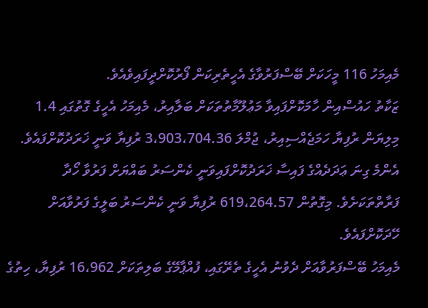މެއިމަހު 116 މީހަކަށް ބޭސްފަރުވާގެ އެހީތެރިކަން ފޯރުކޮށްދީފައިވެއެވެ.
ޒަކާތު ހައުސްއިން ހާމަކޮށްފައިވާ މަޢުލޫމާތުތަކަށް ބަލާއިރު، މެއިމަހު އެހީގެ ގޮތުގައި 1.4 މިލިޔަން ރުފިޔާ ހަމަޖެއްސިއިރު، ޖުމްލަ 3،903،704.36 ރުފިޔާ ވަނީ ޚަރަދުކޮށްފައެވެ. އެންމެ ގިނަ ޢަދަދެއްގެ ފައިސާ ޚަރަދުކޮށްފައިވަނީ ކެންސަރު ބައްޔަށް ފަރުވާ ހޯދާ ފަރާތްތަކަށެވެ. މިގޮތުން 619،264.57 ރުފިޔާ ވަނީ ކެންސަރު ބަލީގެ ފަރުވާއަށް ހޭދަކޮށްފައެވެ.
މެއިމަހު ބޭސްފަރުވާއަށް ދެވުނު އެހީގެ ތެރޭގައި، ފުއްޕާމޭގެ ބަލިތަކަށް 16،962 ރުފިޔާ، ހިތުގެ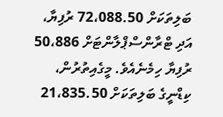ބަލިތަކަށް 72،088.50 ރުފިޔާ، އަދި ޓްރާންސްޕްލާންޓަށް 50،886 ރުފިޔާ ހިމެނެއެވެ. މީގެއިތުރުން، ކިޑްނީގެ ބަލިތަކަށް 21،835.50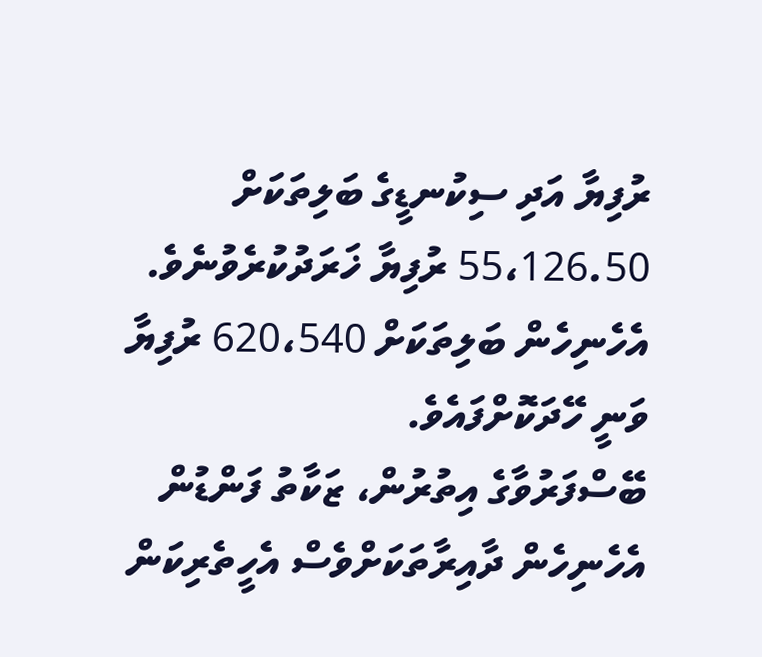ރުފިޔާ އަދި ސިކުނޑީގެ ބަލިތަކަށް 55،126.50 ރުފިޔާ ޚަރަދުކުރެވުނެވެ. އެހެނިހެން ބަލިތަކަށް 620،540 ރުފިޔާ ވަނީ ހޭދަކޮށްފައެވެ.
ބޭސްފަރުވާގެ އިތުރުން، ޒަކާތު ފަންޑުން އެހެނިހެން ދާއިރާތަކަށްވެސް އެހީތެރިކަން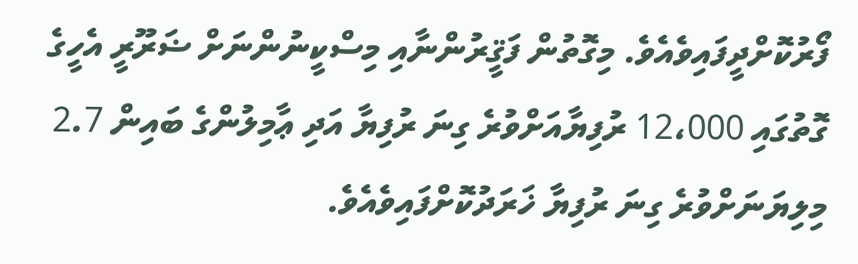ފޯރުކޮށްދީފައިވެއެވެ. މިގޮތުން ފަޤީރުންނާއި މިސްކީނުންނަށް ޟަރޫރީ އެހީގެ ގޮތުގައި 12،000 ރުފިޔާއަށްވުރެ ގިނަ ރުފިޔާ އަދި ޢާމިލުންގެ ބައިން 2.7 މިލިޔަނަށްވުރެ ގިނަ ރުފިޔާ ޚަރަދުކޮށްފައިވެއެވެ.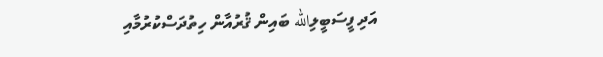އަދި ފީސަބީލިالله ބައިން ޤުރުއާން ހިތުދަސްކުރުމާއި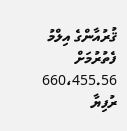ޤުރުއާންގެ އިލްމު ފެތުރުމަށް 660،455.56 ރުފިޔާ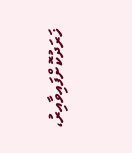ޚަރަދުކޮށްފައިވާއިރު،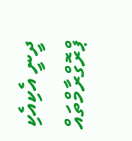ދީނީ އެކިއެކި ޕްރޮގްރާމްތައް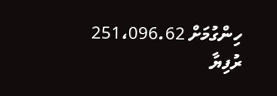ހިންގުމަށް 251،096.62 ރުފިޔާ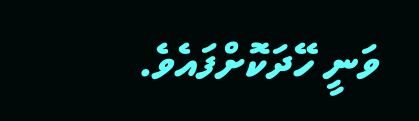ވަނީ ހޭދަކޮށްފައެވެ.